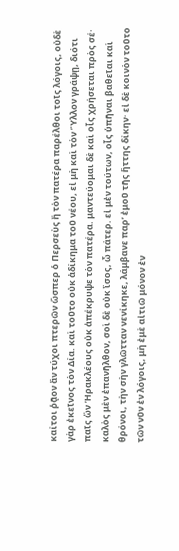καίτοι ῥᾷον ἂν τύχοι πτερῶν ὥσπερ ὁ Περσεὺς ἢ τὸν πατέρα παρέλθοι τοῖς λόγοις, οὐδὲ γὰρ ἐκεῖνος τὸν Δία. καὶ τοῦτο οὐκ ἀδίκημα τοῦ νέου, εἰ μὴ καὶ τὸν Ὕλλον γράψῃ, διότι παῖς ὢν Ἡρακλέους οὐκ ἀπέκρυψε τὸν πατέρα. μαντεύομαι δὲ καὶ οἷς χρήσεται πρὸς σέ· καλὸς μὲν ἐπανῆλθον, σοὶ δὲ οὐκ ἴσος, ὦ πάτερ. εἰ μἐν τούτων, οἷς ὑπῆναι βαθεῖαι καὶ θρόνοι, τὴν σὴν γλῶτταν νενίκηκε, λάμβανε παρ’ ἐμοῦ τῆς ἥττης δίκην· εἰ δὲ κοινὸν τοῦτο τῶν νῦν ἐν λόγοις, μὴ ἐμὲ αἰτιῶ μόνον ἐν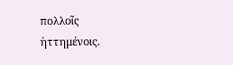πολλοῖς ἡττημένοις.